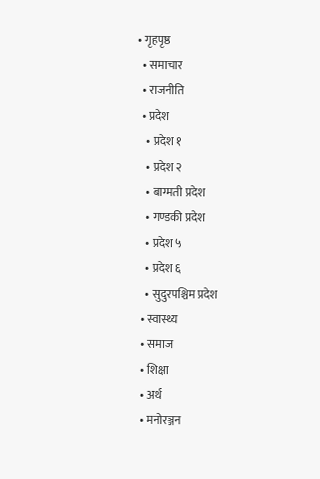• गृहपृष्ठ
  • समाचार
  • राजनीति
  • प्रदेश
    • प्रदेश १
    • प्रदेश २
    • बाग्मती प्रदेश
    • गण्डकी प्रदेश
    • प्रदेश ५
    • प्रदेश ६
    • सुदुरपश्चिम प्रदेश
  • स्वास्थ्य
  • समाज
  • शिक्षा
  • अर्थ
  • मनोरञ्जन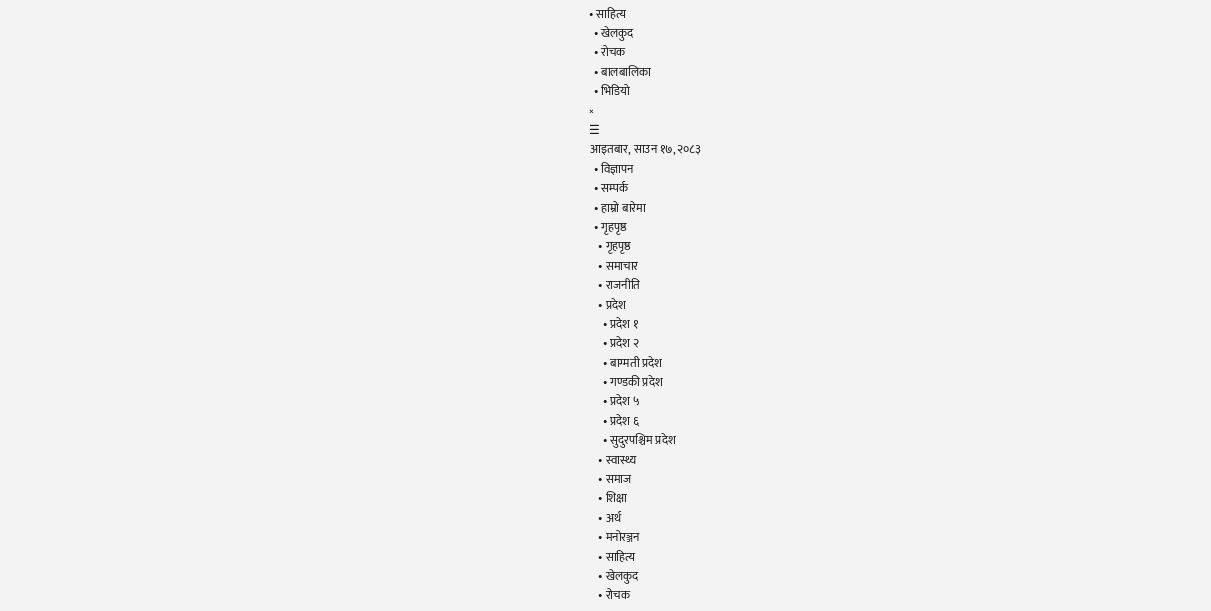• साहित्य
  • खेलकुद
  • रोचक
  • बालबालिका
  • भिडियो
×
☰
आइतबार, साउन १७, २०८३
  • विज्ञापन
  • सम्पर्क
  • हाम्रो बारेमा
  • गृहपृष्ठ
    • गृहपृष्ठ
    • समाचार
    • राजनीति
    • प्रदेश
      • प्रदेश १
      • प्रदेश २
      • बाग्मती प्रदेश
      • गण्डकी प्रदेश
      • प्रदेश ५
      • प्रदेश ६
      • सुदुरपश्चिम प्रदेश
    • स्वास्थ्य
    • समाज
    • शिक्षा
    • अर्थ
    • मनोरञ्जन
    • साहित्य
    • खेलकुद
    • रोचक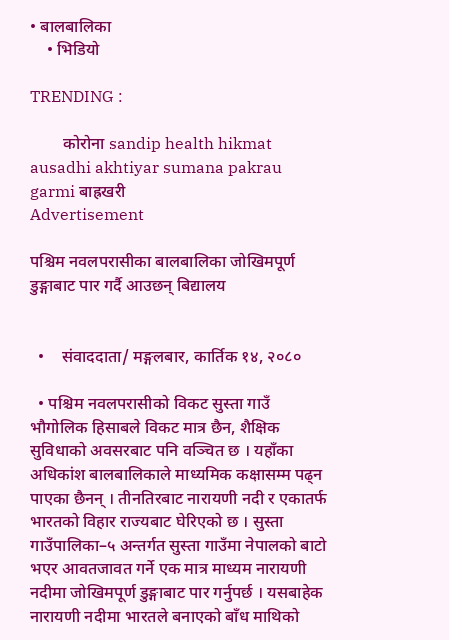• बालबालिका
    • भिडियो

TRENDING :

        कोरोना sandip health hikmat ausadhi akhtiyar sumana pakrau garmi बाह्रखरी
Advertisement

पश्चिम नवलपरासीका बालबालिका जोखिमपूर्ण डुङ्गाबाट पार गर्दै आउछन् बिद्यालय


  •    संवाददाता/ मङ्गलबार, कार्तिक १४, २०८०

  • पश्चिम नवलपरासीको विकट सुस्ता गाउँ भौगोलिक हिसाबले विकट मात्र छैन, शैक्षिक सुविधाको अवसरबाट पनि वञ्चित छ । यहाँका अधिकांश बालबालिकाले माध्यमिक कक्षासम्म पढ्न पाएका छैनन् । तीनतिरबाट नारायणी नदी र एकातर्फ भारतको विहार राज्यबाट घेरिएको छ । सुस्ता गाउँपालिका–५ अन्तर्गत सुस्ता गाउँमा नेपालको बाटो भएर आवतजावत गर्ने एक मात्र माध्यम नारायणी नदीमा जोखिमपूर्ण डुङ्गाबाट पार गर्नुपर्छ । यसबाहेक नारायणी नदीमा भारतले बनाएको बाँध माथिको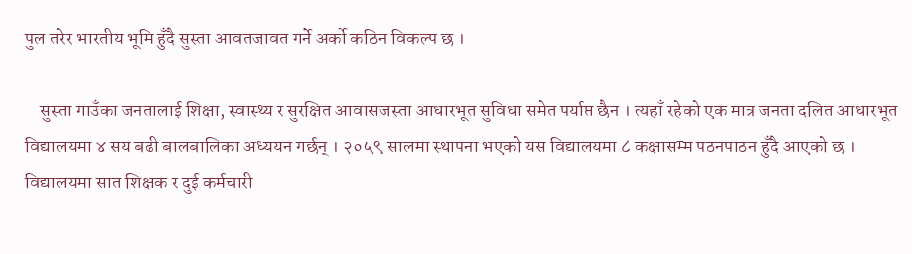पुल तरेर भारतीय भूमि हुँदै सुस्ता आवतजावत गर्ने अर्को कठिन विकल्प छ ।

    सुस्ता गाउँका जनतालाई शिक्षा, स्वास्थ्य र सुरक्षित आवासजस्ता आधारभूत सुविधा समेत पर्याप्त छैन । त्यहाँ रहेको एक मात्र जनता दलित आधारभूत विद्यालयमा ४ सय बढी बालबालिका अध्ययन गर्छन् । २०५९ सालमा स्थापना भएको यस विद्यालयमा ८ कक्षासम्म पठनपाठन हुँदै आएको छ । विद्यालयमा सात शिक्षक र दुई कर्मचारी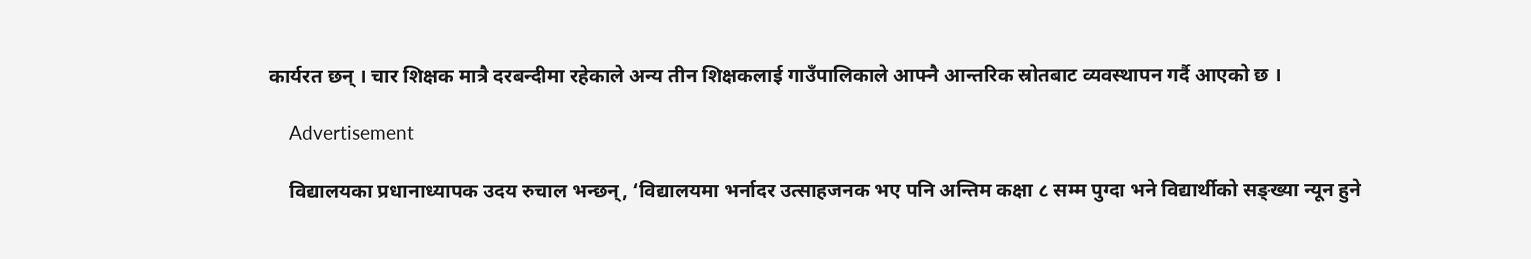कार्यरत छन् । चार शिक्षक मात्रै दरबन्दीमा रहेकाले अन्य तीन शिक्षकलाई गाउँपालिकाले आफ्नै आन्तरिक स्रोतबाट व्यवस्थापन गर्दै आएको छ ।

    Advertisement

    विद्यालयका प्रधानाध्यापक उदय रुचाल भन्छन्, ‘विद्यालयमा भर्नादर उत्साहजनक भए पनि अन्तिम कक्षा ८ सम्म पुग्दा भने विद्यार्थीको सङ्ख्या न्यून हुने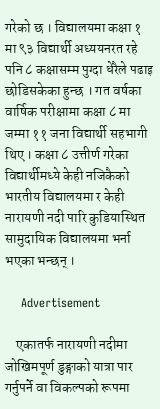गरेको छ । विद्यालयमा कक्षा १ मा ९३ विद्यार्थी अध्ययनरत रहे पनि ८ कक्षासम्म पुग्दा धेरैले पढाइ छोडिसकेका हुन्छ । गत वर्षका वार्षिक परीक्षामा कक्षा ८ मा जम्मा ११ जना विद्यार्थी सहभागी थिए । कक्षा ८ उत्तीर्ण गरेका विद्यार्थीमध्ये केही नजिकैको भारतीय विद्यालयमा र केही नारायणी नदी पारि कुडियास्थित सामुदायिक विद्यालयमा भर्ना भएका भन्छन् ।

    Advertisement

    एकातर्फ नारायणी नदीमा जोखिमपूर्ण डुङ्गाको यात्रा पार गर्नुपर्ने वा विकल्पको रूपमा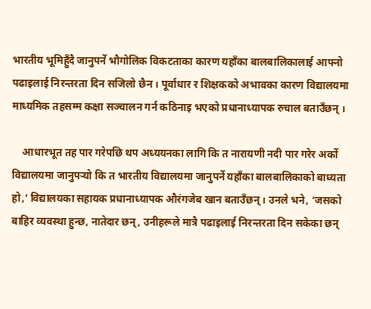भारतीय भूमिहुँदै जानुपर्ने भौगोलिक विकटताका कारण यहाँका बालबालिकालाई आफ्नो पढाइलाई निरन्तरता दिन सजिलो छैन । पूर्वाधार र शिक्षकको अभावका कारण विद्यालयमा माध्यमिक तहसम्म कक्षा सञ्चालन गर्न कठिनाइ भएको प्रधानाध्यापक रुचाल बताउँछन् ।

    आधारभूत तह पार गरेपछि थप अध्ययनका लागि कि त नारायणी नदी पार गरेर अर्को विद्यालयमा जानुपर्‍यो कि त भारतीय विद्यालयमा जानुपर्ने यहाँका बालबालिकाको बाध्यता हो,’ विद्यालयका सहायक प्रधानाध्यापक औरंगजेब खान बताउँछन् । उनले भने, ‘जसको बाहिर व्यवस्था हुन्छ, नातेदार छन्, उनीहरूले मात्रै पढाइलाई निरन्तरता दिन सकेका छन्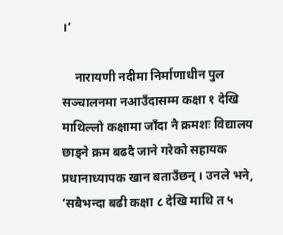।’

    नारायणी नदीमा निर्माणाधीन पुल सञ्चालनमा नआउँदासम्म कक्षा १ देखि माथिल्लो कक्षामा जाँदा नै क्रमशः विद्यालय छाड्ने क्रम बढदै जाने गरेको सहायक प्रधानाध्यापक खान बताउँछन् । उनले भने, ‘सबैभन्दा बढी कक्षा ८ देखि माथि त ५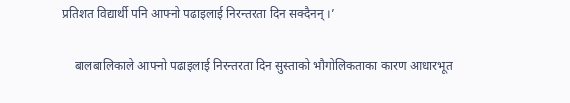प्रतिशत विद्यार्थी पनि आफ्नो पढाइलाई निरन्तरता दिन सक्दैनन् ।’

    बालबालिकाले आफ्नो पढाइलाई निरन्तरता दिन सुस्ताको भौगोलिकताका कारण आधारभूत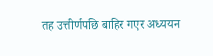तह उत्तीर्णपछि बाहिर गएर अध्ययन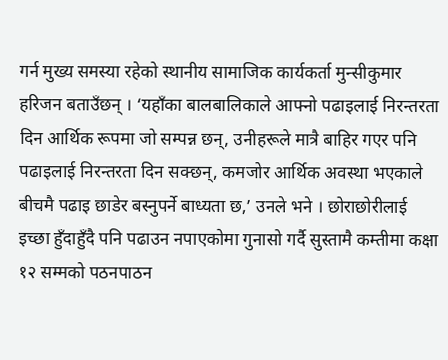गर्न मुख्य समस्या रहेको स्थानीय सामाजिक कार्यकर्ता मुन्सीकुमार हरिजन बताउँछन् । ‘यहाँका बालबालिकाले आफ्नो पढाइलाई निरन्तरता दिन आर्थिक रूपमा जो सम्पन्न छन्, उनीहरूले मात्रै बाहिर गएर पनि पढाइलाई निरन्तरता दिन सक्छन्, कमजोर आर्थिक अवस्था भएकाले बीचमै पढाइ छाडेर बस्नुपर्ने बाध्यता छ,’ उनले भने । छोराछोरीलाई इच्छा हुँदाहुँदै पनि पढाउन नपाएकोमा गुनासो गर्दै सुस्तामै कम्तीमा कक्षा १२ सम्मको पठनपाठन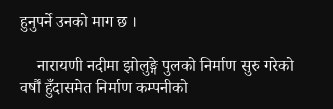हुनुपर्ने उनको माग छ ।

    नारायणी नदीमा झोलुङ्गे पुलको निर्माण सुरु गरेको वर्षौं हुँदासमेत निर्माण कम्पनीको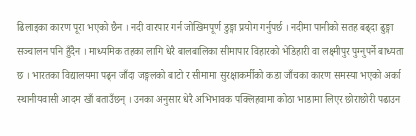ढिलाइका कारण पूरा भएको छैन । नदी वारपार गर्न जोखिमपूर्ण डुङ्गा प्रयोग गर्नुपर्छ । नदीमा पानीको सतह बढ्दा ढुङ्गा सञ्चालन पनि हुँदैन । माध्यमिक तहका लागि धेरै बालबालिका सीमापार विहारको भेडिहारी वा लक्ष्मीपुर पुग्नुपर्ने बाध्यता छ । भारतका विद्यालयमा पढ्न जाँदा जङ्गलको बाटो र सीमामा सुरक्षाकर्मीको कडा जाँचका कारण समस्या भएको अर्का स्थानीयवासी आदम खाँ बताउँछन् । उनका अनुसार धेरै अभिभावक पक्लिहवामा कोठा भाडामा लिएर छोराछोरी पढाउन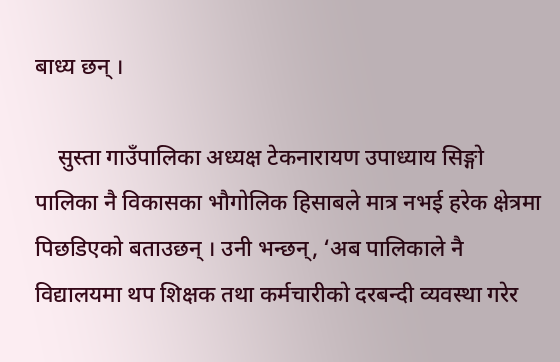बाध्य छन् ।

    सुस्ता गाउँपालिका अध्यक्ष टेकनारायण उपाध्याय सिङ्गो पालिका नै विकासका भौगोलिक हिसाबले मात्र नभई हरेक क्षेत्रमा पिछडिएको बताउछन् । उनी भन्छन्, ‘अब पालिकाले नै विद्यालयमा थप शिक्षक तथा कर्मचारीको दरबन्दी व्यवस्था गरेर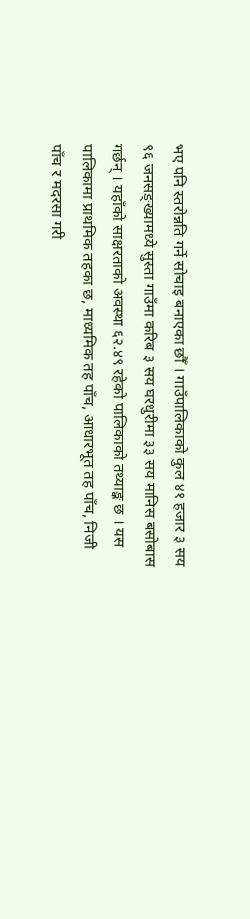भए पनि स्तरोन्नति गर्ने सोचाइ बनाएका छौँ । गाउँपालिकाको कुल ४१ हजार ३ सय ९६ जनसङ्ख्यामध्ये सुस्ता गाउँमा करिब ३ सय घरधुरीमा ३३ सय मानिस बसोबास गर्छन् । यहाँको साक्षरताको अवस्था ६२.४९ रहेको पालिकाको तथ्याङ्क छ । यस पालिकामा प्राथमिक तहका छ, माध्यमिक तह पाँच, आधारभूत तह पाँच, निजी पाँच र मदरसा गरी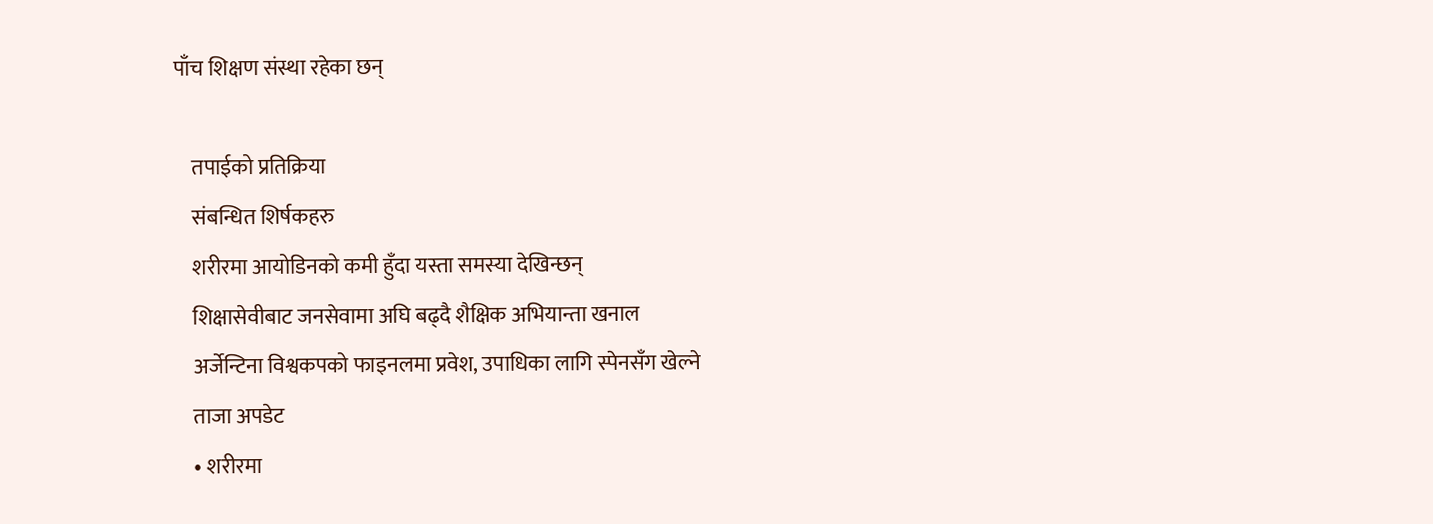पाँच शिक्षण संस्था रहेका छन्

    तपाईको प्रतिक्रिया
    संबन्धित शिर्षकहरु
    शरीरमा आयोडिनको कमी हुँदा यस्ता समस्या देखिन्छन्
    शिक्षासेवीबाट जनसेवामा अघि बढ्दै शैक्षिक अभियान्ता खनाल
    अर्जेन्टिना विश्वकपको फाइनलमा प्रवेश, उपाधिका लागि स्पेनसँग खेल्ने
    ताजा अपडेट
    • शरीरमा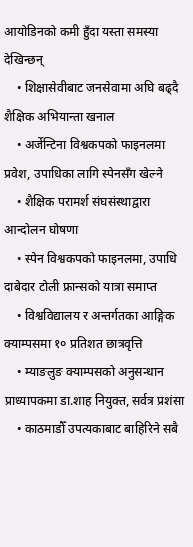आयोडिनको कमी हुँदा यस्ता समस्या देखिन्छन्
    • शिक्षासेवीबाट जनसेवामा अघि बढ्दै शैक्षिक अभियान्ता खनाल
    • अर्जेन्टिना विश्वकपको फाइनलमा प्रवेश, उपाधिका लागि स्पेनसँग खेल्ने
    • शैक्षिक परामर्श संघसंस्थाद्वारा आन्दोलन घोषणा
    • स्पेन विश्वकपको फाइनलमा, उपाधि दाबेदार टोली फ्रान्सको यात्रा समाप्त
    • विश्वविद्यालय र अन्तर्गतका आङ्गिक क्याम्पसमा १० प्रतिशत छात्रवृत्ति
    • म्याङलुङ क्याम्पसको अनुसन्धान प्राध्यापकमा डा.शाह नियुक्त, सर्वत्र प्रशंसा
    • काठमाडौँ उपत्यकाबाट बाहिरिने सबै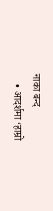नाका बन्द
    • आदर्शमा ‘हाम्रो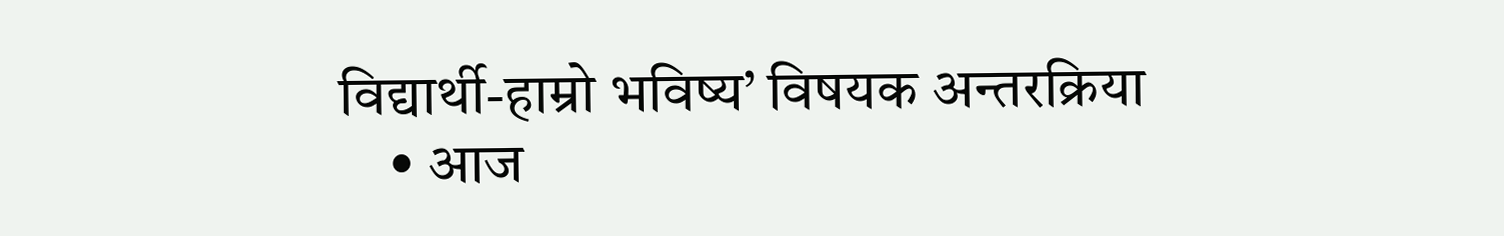विद्यार्थी-हाम्रो भविष्य’ विषयक अन्तरक्रिया
    • आज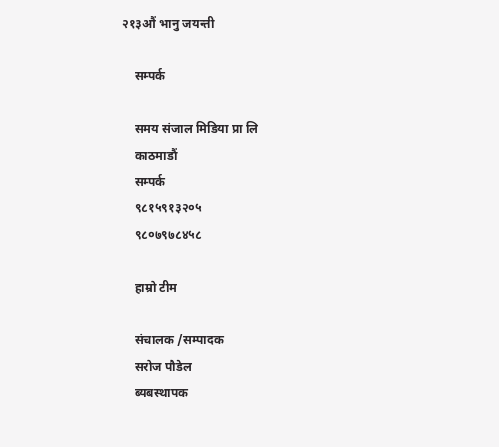२१३औं भानु जयन्ती

    सम्पर्क

    समय संजाल मिडिया प्रा लि
    काठमाडौं
    सम्पर्क
    ९८१५९१३२०५
    ९८०७९७८४५८

    हाम्रो टीम

    संचालक /सम्पादक
    सरोज पौडेल
    ब्यबस्थापक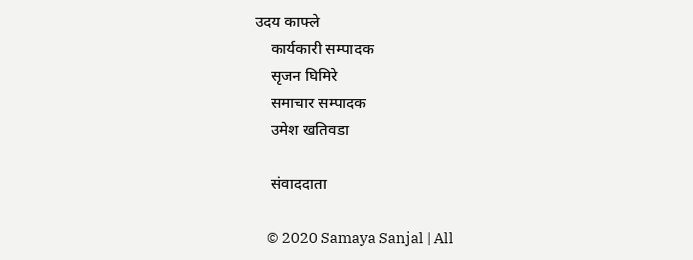उदय काफ्ले
    कार्यकारी सम्पादक
    सृजन घिमिरे
    समाचार सम्पादक
    उमेश खतिवडा

    संवाददाता

    © 2020 Samaya Sanjal | All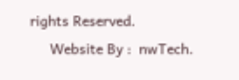rights Reserved.
     Website By :  nwTech.